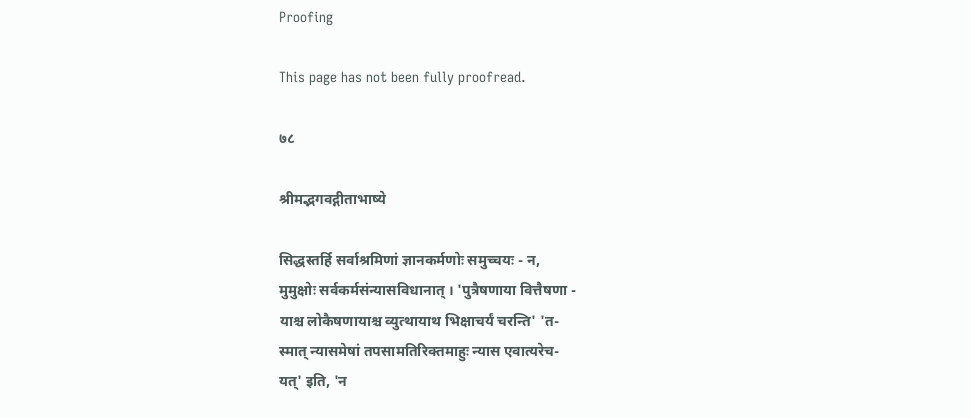Proofing

This page has not been fully proofread.

७८

श्रीमद्भगवद्गीताभाष्ये

सिद्धस्तर्हि सर्वाश्रमिणां ज्ञानकर्मणोः समुच्चयः - न,
मुमुक्षोः सर्वकर्मसंन्यासविधानात् । 'पुत्रैषणाया वित्तैषणा -
याश्च लोकैषणायाश्च व्युत्थायाथ भिक्षाचर्यं चरन्ति' 'त-
स्मात् न्यासमेषां तपसामतिरिक्तमाहुः न्यास एवात्यरेच-
यत्' इति, 'न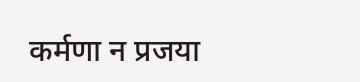कर्मणा न प्रजया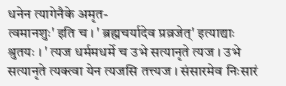धनेन त्यागेनैके अमृत-
त्वमानशुः' इति च । ' ब्रह्मचर्यादेव प्रव्रजेत्' इत्याद्याः
श्रुतयः । ' त्यज धर्ममधर्मे च उभे सत्यानृते त्यज । उभे
सत्यानृते त्यक्त्वा येन त्यजसि तत्त्यज । संसारमेव निःसारं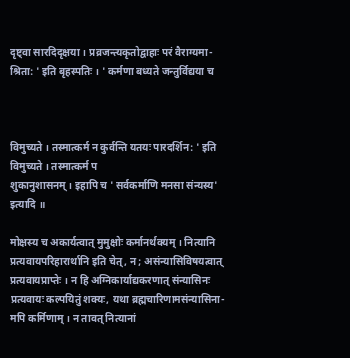दृष्ट्वा सारदिदृक्षया । प्रव्रजन्त्यकृतोद्वाहाः परं वैराग्यमा-
श्रिता: ' इति बृहस्पतिः । ' कर्मणा बध्यते जन्तुर्विद्यया च



विमुच्यते । तस्मात्कर्म न कुर्वन्ति यतयः पारदर्शिन: ' इति
विमुच्यते । तस्मात्कर्म प
शुकानुशासनम् । इहापि च ' सर्वकर्माणि मनसा संन्यस्य'
इत्यादि ॥

मोक्षस्य च अकार्यत्वात् मुमुक्षोः कर्मानर्थक्यम् । नित्यानि
प्रत्यवायपरिहारार्थानि इति चेत्, न ; असंन्यासिविषयत्वात्
प्रत्यवायप्राप्तेः । न हि अग्निकार्याद्यकरणात् संन्यासिनः
प्रत्यवायः कल्पयितुं शक्यः, यथा ब्रह्मचारिणामसंन्यासिना-
मपि कर्मिणाम् । न तावत् नित्यानां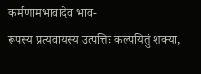कर्मणामभावादेव भाव-
रूपस्य प्रत्यवायस्य उत्पत्तिः कल्पयितुं शक्या,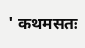' कथमसतः